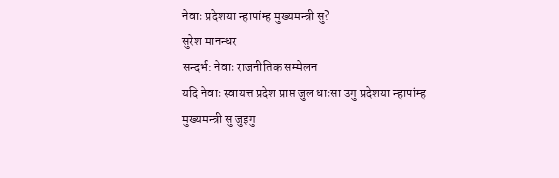नेवाः प्रदेशया न्हापांम्ह मुख्यमन्त्री सु?
सुरेश मानन्धर
सन्दर्भ: नेवाः राजनीतिक सम्मेलन
यदि नेवाः स्वायत्त प्रदेश प्राप्त जुल धाःसा उगु प्रदेशया न्हापांम्ह मुख्यमन्त्री सु जुइगु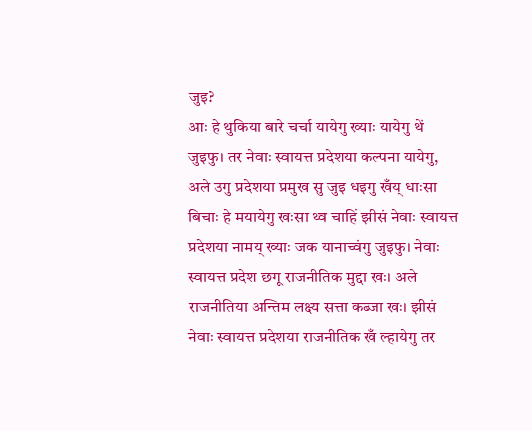जुइ?
आः हे थुकिया बारे चर्चा यायेगु ख्याः यायेगु थें जुइफु। तर नेवाः स्वायत्त प्रदेशया कल्पना यायेगु, अले उगु प्रदेशया प्रमुख सु जुइ धइगु खँय् धाःसा बिचाः हे मयायेगु खःसा थ्व चाहिं झीसं नेवाः स्वायत्त प्रदेशया नामय् ख्याः जक यानाच्वंगु जुइफु। नेवाः स्वायत्त प्रदेश छगू राजनीतिक मुद्दा खः। अले राजनीतिया अन्तिम लक्ष्य सत्ता कब्जा खः। झीसं नेवाः स्वायत्त प्रदेशया राजनीतिक खँ ल्हायेगु तर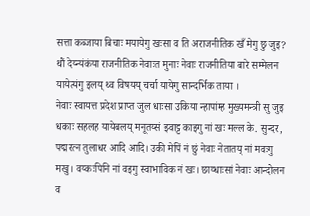सत्ता कब्जाया बिचाः मयायेगु खःसा व ति अराजनीतिक खँ मेगु छु जुइ? थौं देय्न्यंकंया राजनीतिक नेवाःत मुनाः नेवाः राजनीतिया बारे सम्मेलन यायेत्यंगु इलय् थ्व विषयय् चर्चा यायेगु सान्दर्भिक ताया ।
नेवाः स्वायत्त प्रदेश प्राप्त जुल धाःसा उकिया न्हापांम्ह मुख्यमन्त्री सु जुइ धकाः सहलह यायेबलय् मनूतय्सं झ्वाट्ट काइगु नां खः मल्ल के. सुन्दर, पद्मरत्न तुलाधर आदि आदि। उकी मेपिं नं छुं नेवाः नेतातय् नां मवःगु मखु। वय्कःपिनि नां वइगु स्वाभाविक नं खः। छाय्धाःसां नेवाः आन्दोलन व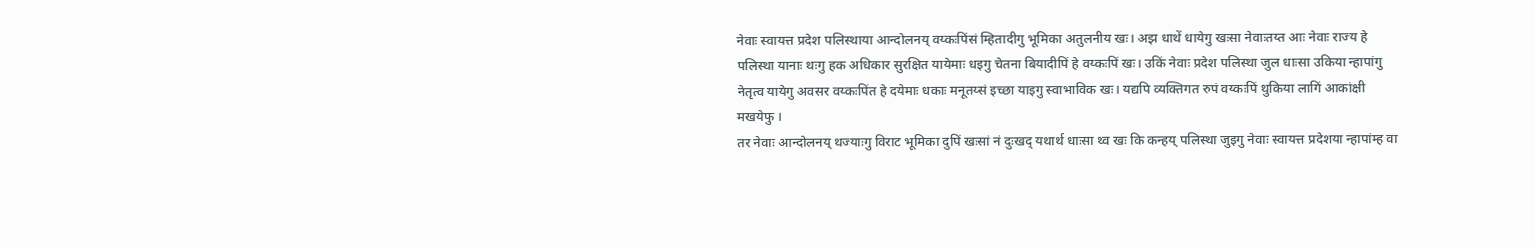नेवाः स्वायत्त प्रदेश पलिस्थाया आन्दोलनय् वय्कःपिंसं म्हितादीगु भूमिका अतुलनीय खः। अझ धाथें धायेगु खःसा नेवाःतय्त आः नेवाः राज्य हे पलिस्था यानाः थःगु हक अधिकार सुरक्षित यायेमाः धइगु चेतना बियादीपिं हे वय्कःपिं खः। उकिं नेवाः प्रदेश पलिस्था जुल धाःसा उकिया न्हापांगु नेतृत्व यायेगु अवसर वय्कःपिंत हे दयेमाः धकाः मनूतय्सं इच्छा याइगु स्वाभाविक खः। यद्यपि व्यक्तिगत रुपं वय्कःपिं थुकिया लागिं आकांक्षी मखयेफु ।
तर नेवाः आन्दोलनय् थज्याःगु विराट भूमिका दुपिं खःसां नं दुःखद् यथार्थ धाःसा थ्व खः कि कन्हय् पलिस्था जुइगु नेवाः स्वायत्त प्रदेशया न्हापांम्ह वा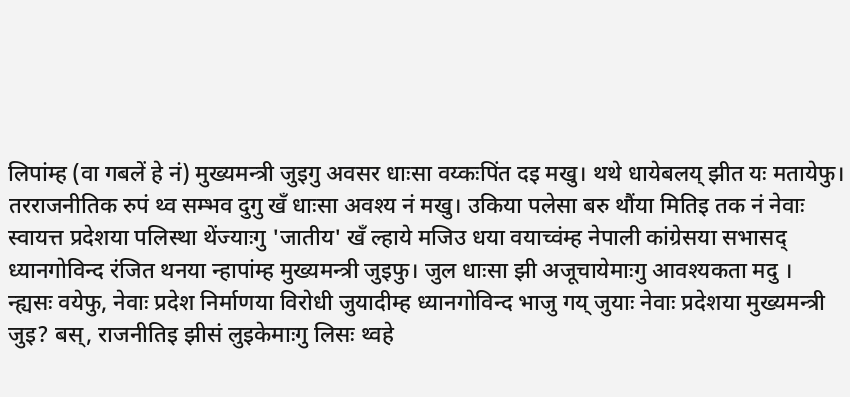लिपांम्ह (वा गबलें हे नं) मुख्यमन्त्री जुइगु अवसर धाःसा वय्कःपिंत दइ मखु। थथे धायेबलय् झीत यः मतायेफु। तरराजनीतिक रुपं थ्व सम्भव दुगु खँ धाःसा अवश्य नं मखु। उकिया पलेसा बरु थौंया मितिइ तक नं नेवाः स्वायत्त प्रदेशया पलिस्था थेंज्याःगु 'जातीय' खँ ल्हाये मजिउ धया वयाच्वंम्ह नेपाली कांग्रेसया सभासद् ध्यानगोविन्द रंजित थनया न्हापांम्ह मुख्यमन्त्री जुइफु। जुल धाःसा झी अजूचायेमाःगु आवश्यकता मदु ।
न्ह्यसः वयेफु, नेवाः प्रदेश निर्माणया विरोधी जुयादीम्ह ध्यानगोविन्द भाजु गय् जुयाः नेवाः प्रदेशया मुख्यमन्त्री जुइ? बस्, राजनीतिइ झीसं लुइकेमाःगु लिसः थ्वहे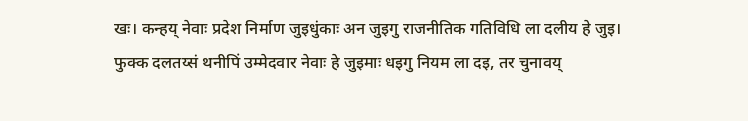खः। कन्हय् नेवाः प्रदेश निर्माण जुइधुंकाः अन जुइगु राजनीतिक गतिविधि ला दलीय हे जुइ। फुक्क दलतय्सं थनीपिं उम्मेदवार नेवाः हे जुइमाः धइगु नियम ला दइ, तर चुनावय्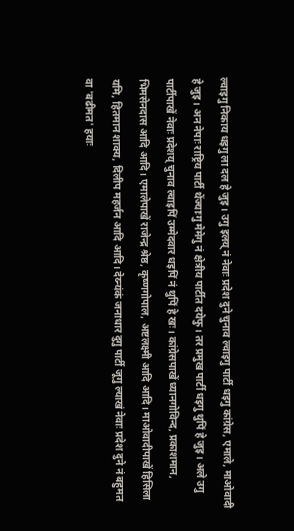ल्वाइगु निकाय धइगु ला दल हे जुइ। उगु इलय् नं नेवाः प्रदेश दुने चुनाव ल्वाइगु पार्टी धइगु कांग्रेस, एमाले, माओवादी हे जुइ। अन नेपाः राष्ट्रिय पार्टी थेंज्याःगु मेमेगु नं क्षेत्रीय पार्टीत दयेफु। तर प्रमुख पार्टी धइगु थुपिं हे जुइ। अले उगु पार्टीपाखें नेवाः प्रदेशय् चुनाव ल्वाइपिं उम्मेदवार धइपिं नं थुपिं हे खः। कांग्रेसपाखें ध्यानगोविन्द, प्रकाशमान, भिमसेनदास आदि आदि। एमालेपाखें राजेन्द्र श्रेष्ठ, कृष्णगोपाल, अष्टलक्ष्मी आदि आदि। माओवादीपाखें हिसिला यमि, हितमान शाक्य, दिलीप महर्जन आदि आदि। देय्न्यंकं जनाधार दुगु पार्टी जूगु ल्याखं नेवाः प्रदेश दुने नं बहुमत वा 'बढीमत' हयाः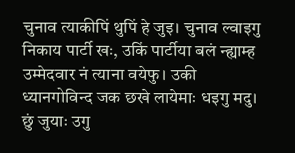चुनाव त्याकीपिं थुपिं हे जुइ। चुनाव ल्वाइगु निकाय पार्टी खः, उकिं पार्टीया बलं न्ह्याम्ह उम्मेदवार नं त्याना वयेफु। उकी ध्यानगोविन्द जक छखे लायेमाः धइगु मदु। छुं जुयाः उगु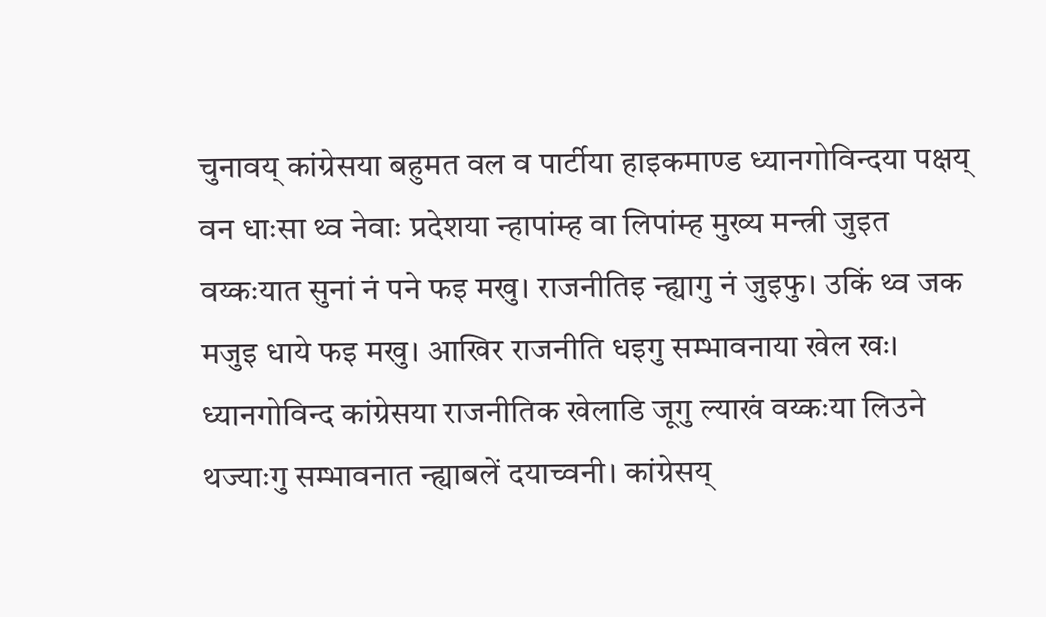चुनावय् कांग्रेसया बहुमत वल व पार्टीया हाइकमाण्ड ध्यानगोविन्दया पक्षय् वन धाःसा थ्व नेवाः प्रदेशया न्हापांम्ह वा लिपांम्ह मुख्य मन्त्री जुइत वय्कःयात सुनां नं पने फइ मखु। राजनीतिइ न्ह्यागु नं जुइफु। उकिं थ्व जक मजुइ धाये फइ मखु। आखिर राजनीति धइगु सम्भावनाया खेल खः। ध्यानगोविन्द कांग्रेसया राजनीतिक खेलाडि जूगु ल्याखं वय्कःया लिउने थज्याःगु सम्भावनात न्ह्याबलें दयाच्वनी। कांग्रेसय्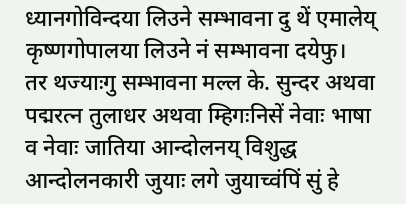ध्यानगोविन्दया लिउने सम्भावना दु थें एमालेय् कृष्णगोपालया लिउने नं सम्भावना दयेफु।
तर थज्याःगु सम्भावना मल्ल के. सुन्दर अथवा पद्मरत्न तुलाधर अथवा म्हिगःनिसें नेवाः भाषा व नेवाः जातिया आन्दोलनय् विशुद्ध आन्दोलनकारी जुयाः लगे जुयाच्वंपिं सुं हे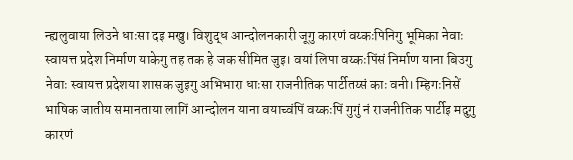न्ह्यलुवाया लिउने धाःसा दइ मखु। विशुद्ध आन्दोलनकारी जूगु कारणं वय्कःपिनिगु भूमिका नेवाः स्वायत्त प्रदेश निर्माण याकेगु तह तक हे जक सीमित जुइ। वयां लिपा वय्कःपिंसं निर्माण याना बिउगु नेवाः स्वायत्त प्रदेशया शासक जुइगु अभिभारा धाःसा राजनीतिक पार्टीतय्सं काः वनी। म्हिगःनिसें भाषिक जातीय समानताया लागिं आन्दोलन याना वयाच्वंपिं वय्कःपिं गुगुं नं राजनीतिक पार्टीइ मदुगु कारणं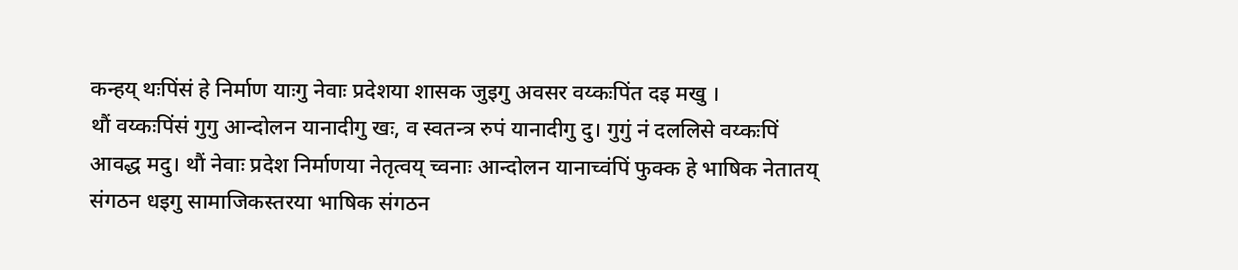कन्हय् थःपिंसं हे निर्माण याःगु नेवाः प्रदेशया शासक जुइगु अवसर वय्कःपिंत दइ मखु ।
थौं वय्कःपिंसं गुगु आन्दोलन यानादीगु खः, व स्वतन्त्र रुपं यानादीगु दु। गुगुं नं दललिसे वय्कःपिं आवद्ध मदु। थौं नेवाः प्रदेश निर्माणया नेतृत्वय् च्वनाः आन्दोलन यानाच्वंपिं फुक्क हे भाषिक नेतातय् संगठन धइगु सामाजिकस्तरया भाषिक संगठन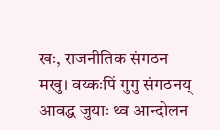खः, राजनीतिक संगठन मखु। वय्कःपिं गुगु संगठनय् आवद्ध जुयाः थ्व आन्दोलन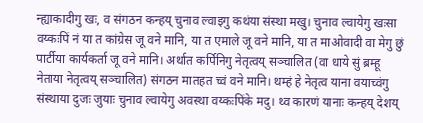न्ह्याकादीगु खः, व संगठन कन्हय् चुनाव ल्वाइगु कथंया संस्था मखु। चुनाव ल्वायेगु खःसा वय्कःपिं नं या त कांग्रेस जू वने मानि, या त एमाले जू वने मानि, या त माओवादी वा मेगु छुं पार्टीया कार्यकर्ता जू वने मानि। अर्थात कर्पिनिगु नेतृत्वय् सञ्चालित (वा धाये सुं ब्रम्हू नेताया नेतृत्वय् सञ्चालित) संगठन मातहत च्वं वने मानि। थम्हं हे नेतृत्व याना वयाच्वंगु संस्थाया दुजः जुयाः चुनाव ल्वायेगु अवस्था वय्कःपिंके मदु। थ्व कारणं यानाः कन्हय् देशय्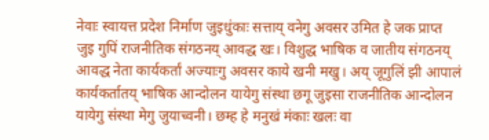नेवाः स्वायत्त प्रदेश निर्माण जुइधुंकाः सत्ताय् वनेगु अवसर उमित हे जक प्राप्त जुइ गुपिं राजनीतिक संगठनय् आवद्ध खः। विशुद्ध भाषिक व जातीय संगठनय् आवद्ध नेता कार्यकर्तां अज्याःगु अवसर काये खनी मखु। अय् जूगुलिं झी आपालं कार्यकर्तातय् भाषिक आन्दोलन यायेगु संस्था छगू जुइसा राजनीतिक आन्दोलन यायेगु संस्था मेगु जुयाच्वनी। छम्ह हे मनुखं मंकाः खलः वा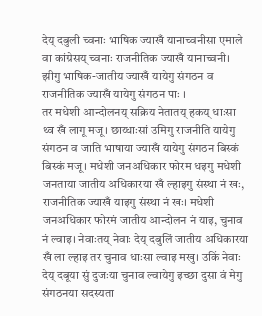देय् दबुली च्वनाः भाषिक ज्याखँ यानाच्वनीसा एमाले वा कांग्रेसय् च्वनाः राजनीतिक ज्याखँ यानाच्वनी। झीगु भाषिक-जातीय ज्याखँ यायेगु संगठन व राजनीतिक ज्याखँ यायेगु संगठन पाः ।
तर मधेशी आन्दोलनय् सक्रिय नेतातय् हकय् धाःसा थ्व खँ लागू मजू। छाय्धाःसां उमिगु राजनीति यायेगु संगठन व जाति भाषाया ज्याखँ यायेगु संगठन बिस्कं बिस्कं मजू। मधेशी जनअधिकार फोरम धइगु मधेशी जनताया जातीय अधिकारया खँ ल्हाइगु संस्था नं खः, राजनीतिक ज्याखँ याइगु संस्था नं खः। मधेशी जनअधिकार फोरमं जातीय आन्दोलन नं याइ, चुनाव नं ल्वाइ। नेवाःतय् नेवाः देय् दबुलिं जातीय अधिकारया खँ ला ल्हाइ तर चुनाव धाःसा ल्वाइ मखु। उकिं नेवाः देय् दबूया सुं दुजःया चुनाव ल्वायेगु इच्छा दुसा वं मेगु संगठनया सदस्यता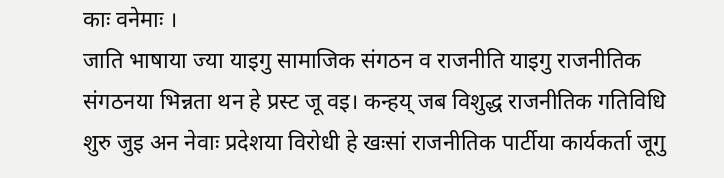काः वनेमाः ।
जाति भाषाया ज्या याइगु सामाजिक संगठन व राजनीति याइगु राजनीतिक संगठनया भिन्नता थन हे प्रस्ट जू वइ। कन्हय् जब विशुद्ध राजनीतिक गतिविधि शुरु जुइ अन नेवाः प्रदेशया विरोधी हे खःसां राजनीतिक पार्टीया कार्यकर्ता जूगु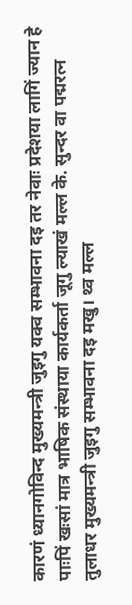कारणं ध्यानगोविन्द मुख्यमन्त्री जुइगु यक्व सम्भावना दइ तर नेवाः प्रदेशया लागिं ज्यान हे पाःपिं खःसां मात्र भाषिक संस्थाया कार्यकर्ता जूगु ल्याखं मल्ल के. सुन्दर वा पद्मरत्न तुलाधर मुख्यमन्त्री जुइगु सम्भावना दइ मखु। थ्व मल्ल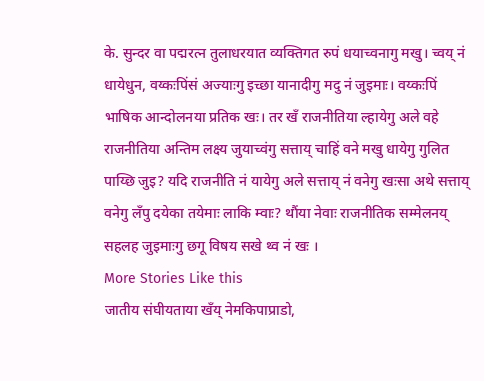के. सुन्दर वा पद्मरत्न तुलाधरयात व्यक्तिगत रुपं धयाच्वनागु मखु। च्वय् नं धायेधुन, वय्कःपिंसं अज्याःगु इच्छा यानादीगु मदु नं जुइमाः। वय्कःपिं भाषिक आन्दोलनया प्रतिक खः। तर खँ राजनीतिया ल्हायेगु अले वहे राजनीतिया अन्तिम लक्ष्य जुयाच्वंगु सत्ताय् चाहिं वने मखु धायेगु गुलित पाय्छि जुइ? यदि राजनीति नं यायेगु अले सत्ताय् नं वनेगु खःसा अथे सत्ताय् वनेगु लँपु दयेका तयेमाः लाकि म्वाः? थौंया नेवाः राजनीतिक सम्मेलनय् सहलह जुइमाःगु छगू विषय सखे थ्व नं खः ।
More Stories Like this
जातीय संघीयताया खँय् नेमकिपाप्राडो,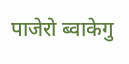पाजेरो ब्वाकेगु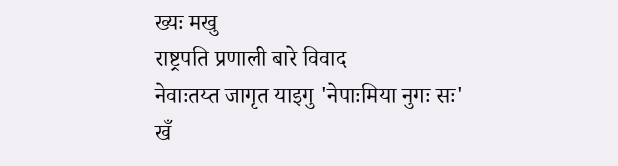ख्यः मखु
राष्ट्रपति प्रणाली बारे विवाद
नेवाःतय्त जागृत याइगु 'नेपाःमिया नुगः सः'
खँ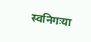स्वनिगःया